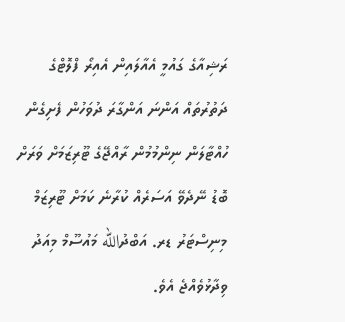ރަޝިއާގެ ގައުމީ އެއާލައިން އެއިރޯ ފްލޮޓްގެ ދަތުރުތައް އަންނަ އަންގާރަ ދުވަހުން ފެށިގެން ހުއްޓާލަން ނިންމުމުން ރާއްޖޭގެ ޓޫރިޒަމަށް ވަރަށް ބޮޑު ނޭދެވޭ އަސަރެއް ކުރާނެ ކަމަށް ޓޫރިޒަމް މިނިސްޓަރު ޑރ. އަބްދުالله މައުސޫމް މިއަދު ވިދާޅުވެއްޖެ އެވެ.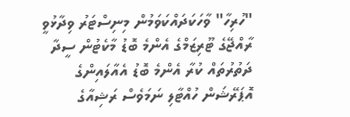"ހުރިހާ" ވާހަކަދައްކަވަމުން މިނިސްޓަރު ވިދާޅުވީ ރާއްޖޭގެ ޓޫރިޒަމްގެ އެންމެ ބޮޑު މާކެޓުން ސީދާ ދަތުރުތައް ކުރާ އެންމެ ބޮޑު އެއާލައިންގެ އޮޕަރޭޝަން ހުއްޓާލި ނަމަވެސް ރަޝިއާގެ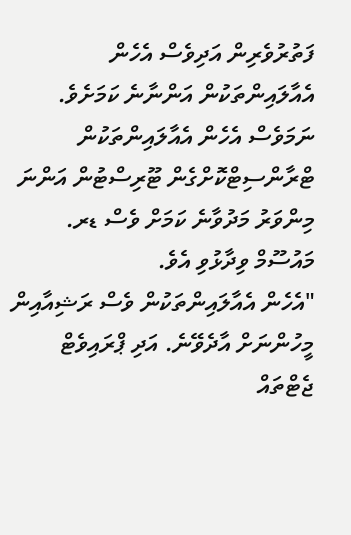ފަތުރުވެރިން އަދިވެސް އެހެން އެއާލައިންތަކުން އަންނާނެ ކަމަށެވެ. ނަމަވެސް އެހެން އެއާލައިންތަކުން ޓްރާންސިޓްކޮށްގެން ޓޫރިސްޓުން އަންނަ މިންވަރު މަދުވާނެ ކަމަށް ވެސް ޑރ. މައުސޫމް ވިދާޅުވި އެވެ.
"އެހެން އެއާލައިންތަކުން ވެސް ރަޝިއާއިން މީހުންނަށް އާދެވޭނެ. އަދި ޕްރައިވެޓް ޖެޓްތައް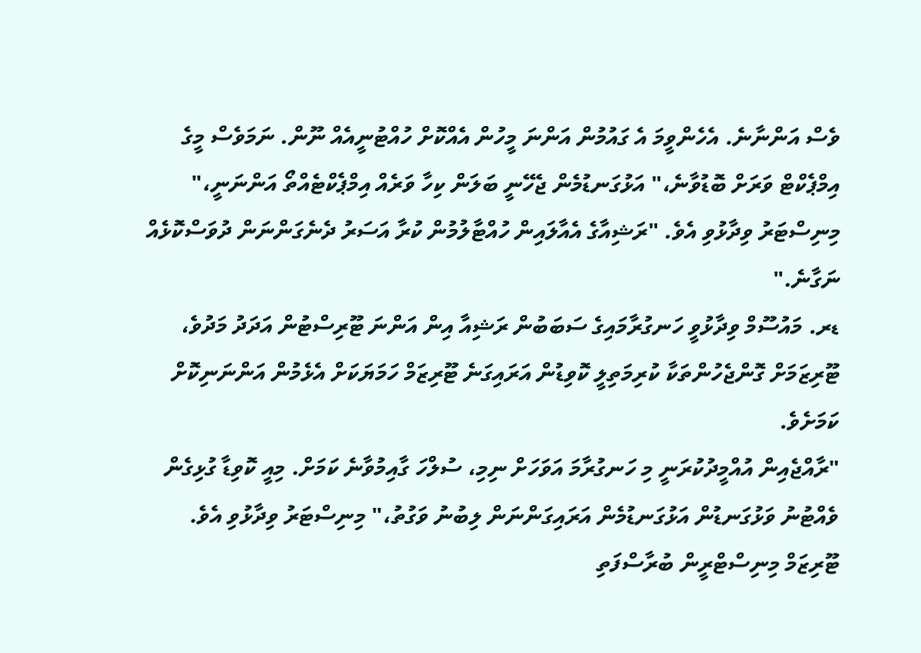ވެސް އަންނާނެ. އެހެންވީމަ އެ ގައުމުން އަންނަ މީހުން އެއްކޮށް ހުއްޓުނީއެއް ނޫން. ނަމަވެސް މީގެ އިމްޕެކްޓް ވަރަށް ބޮޑުވާނެ،" އަޅުގަނޑުމެން ޖެހޭނީ ބަލަން ކިހާ ވަރެއް އިމްޕެކްޓެއްތޯ އަންނަނީ،" މިނިސްޓަރު ވިދާޅުވި އެވެ. "ރަޝިއާގެ އެއާލައިން ހުއްޓާލުމުން ކުރާ އަސަރު ދެނެގަންނަން ދުވަސްކޮޅެއް ނަގާނެ."
ޑރ. މައުސޫމް ވިދާޅުވީ ހަނގުރާމައިގެ ސަބަބުން ރަޝިއާ އިން އަންނަ ޓޫރިސްޓުން އަދަދު މަދުވެ، ޓޫރިޒަމަށް ގޮންޖެހުންތަކާ ކުރިމަތިލީ ކޮވިޑުން އަރައިގަނެ ޓޫރިޒަމް ހަމަޔަކަށް އެޅެމުން އަންނަނިކޮށް ކަމަށެވެ.
"ރާއްޖެއިން އުއްމީދުކުރަނީ މި ހަނގުރާމަ އަވަހަށް ނިމި، ސުލްހަ ގާއިމުވާނެ ކަމަށް. މިއީ ކޮވިޑާ ގުޅިގެން ވެއްޓުނު ވަޅުގަނޑުން އަޅުގަނޑުމެން އަރައިގަންނަން ލިބުނު ވަގުތު،" މިނިސްޓަރު ވިދާޅުވި އެވެ.
ޓޫރިޒަމް މިނިސްޓްރީން ބުރާސްފަތި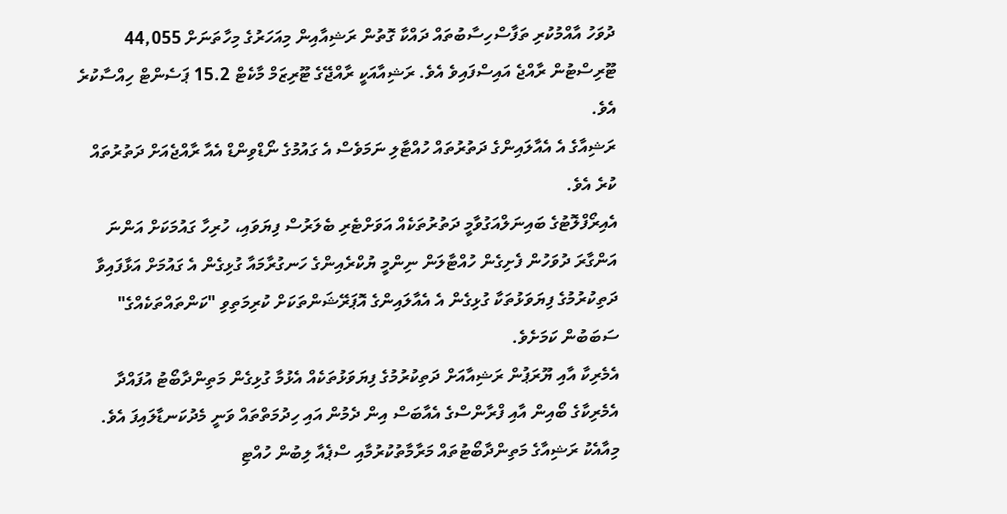ދުވަހު އާއްމުކުރި ތަފާސްހިސާބުތައް ދައްކާ ގޮތުން ރަޝިއާއިން މިއަހަރުގެ މިހާތަނަށް 44,055 ޓޫރިސްޓުން ރާއްޖެ އައިސްފައިވެ އެވެ. ރަޝިއާއަކީ ރާއްޖޭގެ ޓޫރިޒަމް މާކެޓް 15.2 ޕަސެންޓް ހިއްސާކުރެ އެވެ.
ރަޝިއާގެ އެ އެއާލައިންގެ ދަތުރުތައް ހުއްޓާލި ނަމަވެސް އެ ގައުމުގެ ނޯޑްވިންޑް އެއާ ރާއްޖެއަށް ދަތުރުތައް ކުރެ އެވެ.
އެއިރޯފްލޮޓުގެ ބައިނަލްއަގުވާމީ ދަތުރުތަކެއް އަވަށްޓެރި ބެލަރުސް ފިޔަވައި، ހުރިހާ ގައުމަކަށް އަންނަ އަންގާރަ ދުވަހުން ފެށިގެން ހުއްޓާލަން ނިންމީ ޔުކްރެއިންގެ ހަނގުރާމައާ ގުޅިގެން އެ ގައުމަށް އަޅާފައިވާ ދަތިކުރުމުގެ ފިޔަވަޅުތަކާ ގުޅިގެން އެ އެއާލައިންގެ އޮޕަރޭޝަންތަކަށް ކުރިމަތިވި "ކަންތައްތަކެއްގެ" ސަބަބުން ކަމަށެވެ.
އެމެރިކާ އާއި ޔޫރަޕުން ރަޝިއާއަށް ދަތިކުރުމުގެ ފިޔަވަޅުތަކެއް އެޅުމާ ގުޅިގެން މަތިންދާބޯޓު އުފައްދާ އެމެރިކާގެ ބޯއިން އާއި ފްރާންސްގެ އެއާބަސް އިން ދެމުން އައި ހިދުމަތްތައް ވަނީ މެދުކަނޑާލައިފަ އެވެ. މިއާއެކު ރަޝިއާގެ މަތިންދާބޯޓުތައް މަރާމާތުކުރުމާއި ސްޕެއާ ލިބުން ހުއްޓި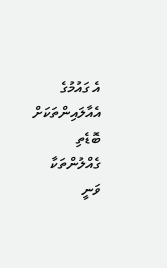އެ ގައުމުގެ އެއާލައިންތަކަށް ބޮޑެތި ގެއްލުންތަކާ ވަނީ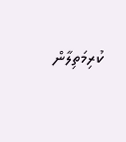ކުރިމަތިލާން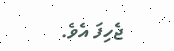ޖެހިފަ އެވެ.